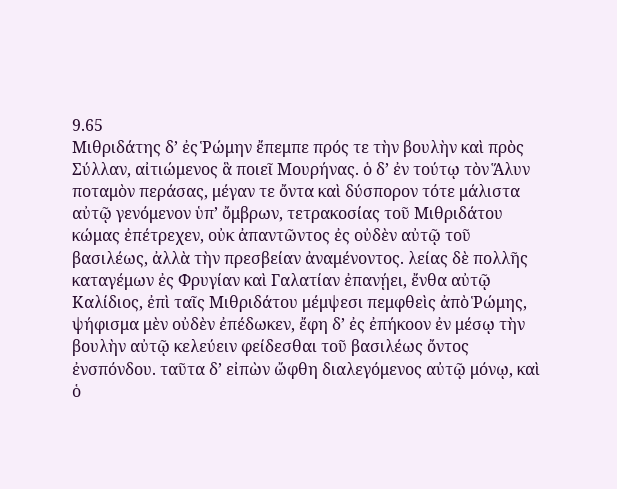9.65
Μιθριδάτης δʼ ἐς Ῥώμην ἔπεμπε πρός τε τὴν βουλὴν καὶ πρὸς Σύλλαν, αἰτιώμενος ἃ ποιεῖ Μουρήνας. ὁ δʼ ἐν τούτῳ τὸν Ἅλυν ποταμὸν περάσας, μέγαν τε ὄντα καὶ δύσπορον τότε μάλιστα αὐτῷ γενόμενον ὑπʼ ὄμβρων, τετρακοσίας τοῦ Μιθριδάτου κώμας ἐπέτρεχεν, οὐκ ἀπαντῶντος ἐς οὐδὲν αὐτῷ τοῦ βασιλέως, ἀλλὰ τὴν πρεσβείαν ἀναμένοντος. λείας δὲ πολλῆς καταγέμων ἐς Φρυγίαν καὶ Γαλατίαν ἐπανῄει, ἔνθα αὐτῷ Καλίδιος, ἐπὶ ταῖς Μιθριδάτου μέμψεσι πεμφθεὶς ἀπὸ Ῥώμης, ψήφισμα μὲν οὐδὲν ἐπέδωκεν, ἔφη δʼ ἐς ἐπήκοον ἐν μέσῳ τὴν βουλὴν αὐτῷ κελεύειν φείδεσθαι τοῦ βασιλέως ὄντος ἐνσπόνδου. ταῦτα δʼ εἰπὼν ὤφθη διαλεγόμενος αὐτῷ μόνῳ, καὶ ὁ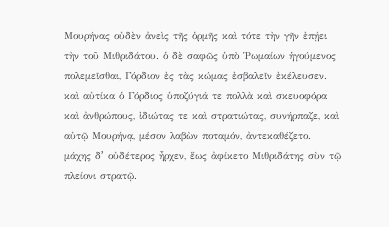Μουρήνας οὐδὲν ἀνεὶς τῆς ὁρμῆς καὶ τότε τὴν γῆν ἐπῄει τὴν τοῦ Μιθριδάτου. ὁ δὲ σαφῶς ὑπὸ Ῥωμαίων ἡγούμενος πολεμεῖσθαι, Γόρδιον ἐς τὰς κώμας ἐσβαλεῖν ἐκέλευσεν. καὶ αὐτίκα ὁ Γόρδιος ὑποζύγιά τε πολλὰ καὶ σκευοφόρα καὶ ἀνθρώπους, ἰδιώτας τε καὶ στρατιώτας, συνήρπαζε, καὶ αὐτῷ Μουρήνᾳ, μέσον λαβὼν ποταμόν, ἀντεκαθέζετο. μάχης δʼ οὐδέτερος ἦρχεν, ἕως ἀφίκετο Μιθριδάτης σὺν τῷ πλείονι στρατῷ.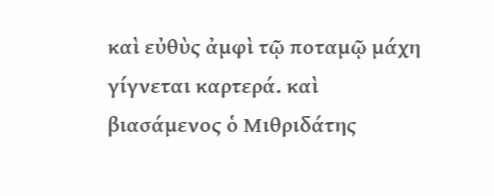καὶ εὐθὺς ἀμφὶ τῷ ποταμῷ μάχη γίγνεται καρτερά. καὶ βιασάμενος ὁ Μιθριδάτης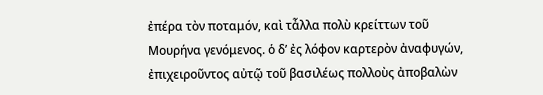ἐπέρα τὸν ποταμόν, καὶ τἆλλα πολὺ κρείττων τοῦ Μουρήνα γενόμενος. ὁ δʼ ἐς λόφον καρτερὸν ἀναφυγών, ἐπιχειροῦντος αὐτῷ τοῦ βασιλέως πολλοὺς ἀποβαλὼν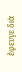ἔφευγε διὰ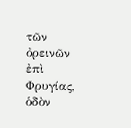τῶν ὀρεινῶν ἐπὶ Φρυγίας, ὁδὸν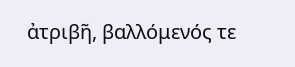ἀτριβῆ, βαλλόμενός τε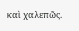καὶ χαλεπῶς.